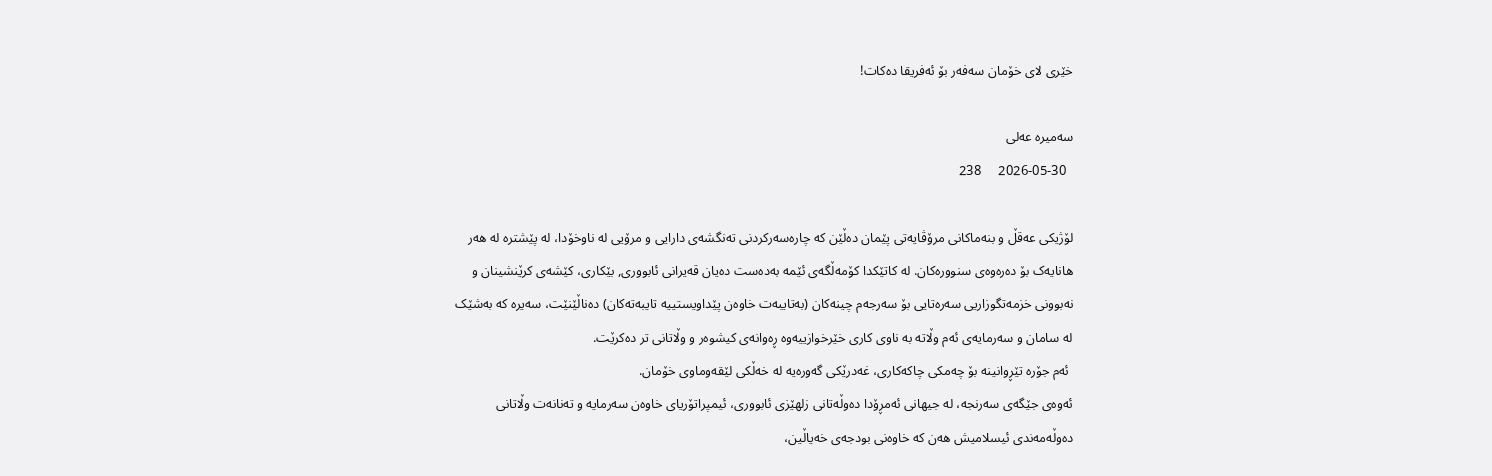خێری لای خۆمان سەفەر بۆ ئەفریقا دەکات!

سەمیرە عەلی
  2026-05-30     238

لۆژیکی عەقڵ و بنەماکانی مرۆڤایەتی پێمان دەڵێن کە چارەسەرکردنی تەنگشەی دارایی و مرۆیی لە ناوخۆدا، لە پێشترە لە ھەر ھانایەک بۆ دەرەوەی سنوورەکان. لە کاتێکدا کۆمەڵگەی ئێمە بەدەست دەیان قەیرانی ئابووری, بێکاری، کێشەی کرێنشینان و نەبوونی خزمەتگوزاریی سەرەتایی بۆ سەرجەم چینەکان (بەتایبەت خاوەن پێداویستییە تایبەتەکان) دەناڵێنێت، سەیرە کە بەشێک لە سامان و سەرمایەی ئەم وڵاتە بە ناوی کاری خێرخوازییەوە ڕەوانەی کیشوەر و وڵاتانی تر دەکرێت.
 ئەم جۆرە تێڕوانینە بۆ چەمکی چاکەکاری، غەدرێکی گەورەیە لە خەڵکی لێقەوماوی خۆمان.
ئەوەی جێگەی سەرنجە، لە جیھانی ئەمڕۆدا دەوڵەتانی زلھێزی ئابووری، ئیمپراتۆریای خاوەن سەرمایە و تەنانەت وڵاتانی دەوڵەمەندی ئیسلامیش ھەن کە خاوەنی بودجەی خەیاڵین،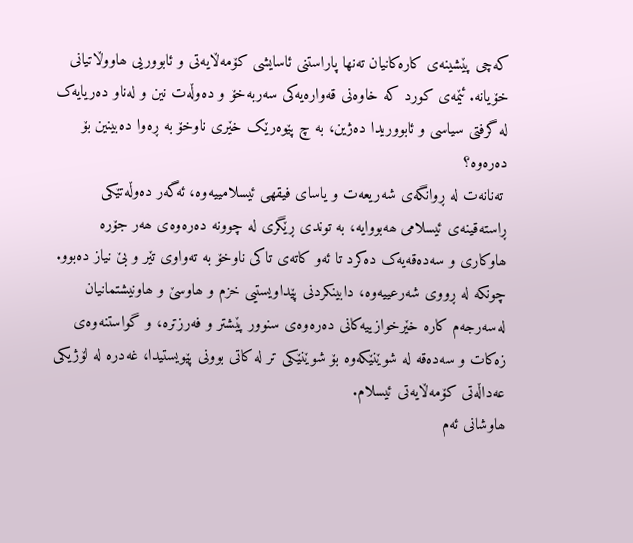کەچی پێشینەی کارەکانیان تەنھا پاراستنی ئاسایشی کۆمەڵایەتی و ئابووریی ھاووڵاتیانی خۆیانە. ئێمەی کورد کە خاوەنی قەوارەیەکی سەربەخۆ و دەوڵەت نین و لەناو دەریایەک لە گرفتی سیاسی و ئابووریدا دەژین، بە چ پێوەرێک خێری ناوخۆ بە ڕەوا دەبینین بۆ دەرەوە؟
 تەنانەت لە ڕوانگەی شەریعەت و یاسای فیقھی ئیسلامییەوە، ئەگەر دەوڵەتێکی ڕاستەقینەی ئیسلامی ھەبووایە، بە توندی ڕێگری لە چوونە دەرەوەی ھەر جۆرە ھاوکاری و سەدەقەیەک دەکرد تا ئەو کاتەی تاکی ناوخۆ بە تەواوی تێر و بێ نیاز دەبوو. چونکە لە ڕووی شەرعییەوە، دابینکردنی پێداویستیی خزم و ھاوسێ و ھاونیشتمانیان لەسەرجەم کارە خێرخوازییەکانی دەرەوەی سنوور پێشتر و فەرزترە، و گواستنەوەی زەکات و سەدەقە لە شوێنێکەوە بۆ شوێنێکی تر لە کاتی بوونی پێویستیدا، غەدرە لە لۆژیکی عەداڵەتی کۆمەڵایەتی ئیسلام.
ھاوشانی ئەم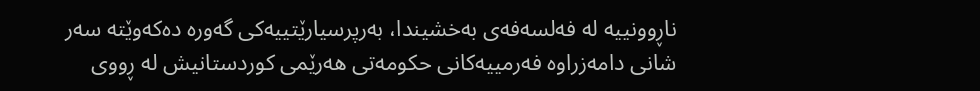ناڕوونییە لە فەلسەفەی بەخشیندا، بەرپرسیارێتییەکی گەورە دەکەوێتە سەر شانی دامەزراوە فەرمییەکانی حکومەتی ھەرێمی کوردستانیش لە ڕووی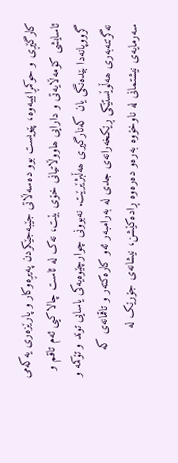کارگێڕی و حوکمڕانییەوە، پێویست بوو دەسەڵاتی جێبەجێکردن پەیڕەوکار و پارێزەری یەکەمی ئاسایشی کۆمەڵایەتی و دارایی ھاووڵاتیانی خۆی بێت، نەک لە ئاست چالاکیی ئەم تاقم و گرووپانەدا بێدەنگی یان کەنارگیری ھەڵبژێرێت. نەبوونی چوارچێوەیەکی یاسایی توند و تۆکمە و نەگرتنەبەری ھەڵوێستێکی ڕێکخەرانەی جدی لە بەرامبەر ئەو کارەکتەر و تاقمانەی کە سەرمایەی نیشتمانی لە ناوخۆوە بەرەو دەرەوە ڕادەکێشن، نیشانەی جۆرێک لە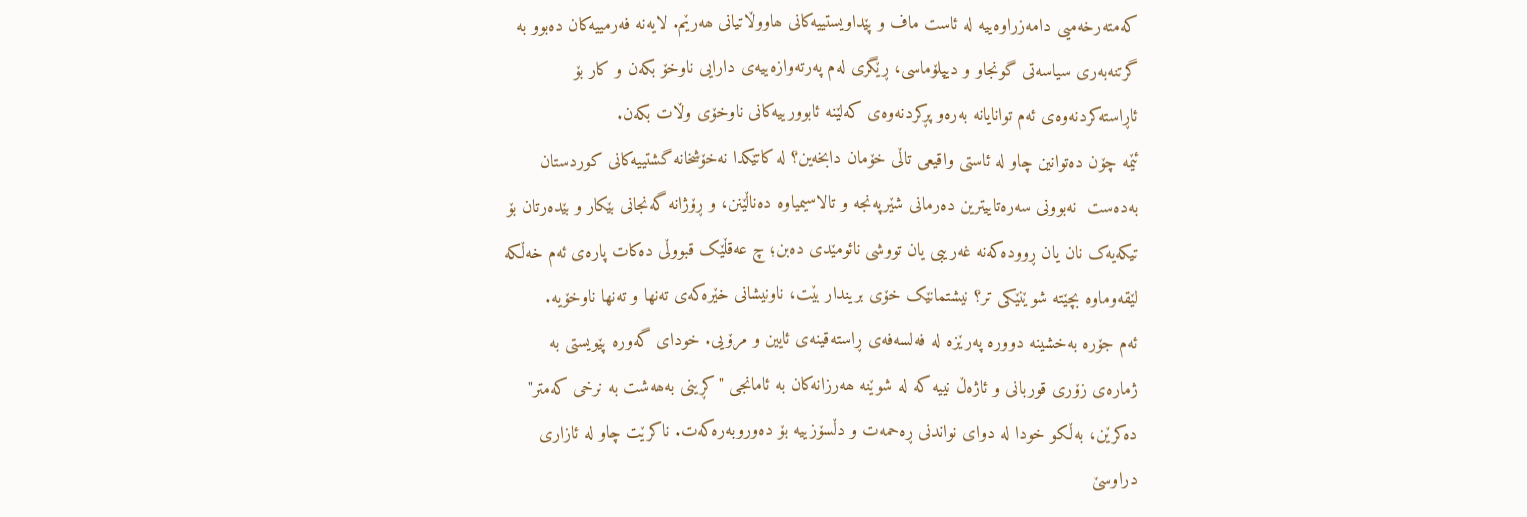کەمتەرخەمیی دامەزراوەییە لە ئاست ماف و پێداویستییەکانی ھاووڵاتیانی ھەرێم. لایەنە فەرمییەکان دەبوو بە گرتنەبەری سیاسەتی گونجاو و دیپلۆماسی، ڕێگری لەم پەرتەوازەییەی دارایی ناوخۆ بکەن و کار بۆ ئاڕاستەکردنەوەی ئەم توانایانە بەرەو پڕکردنەوەی کەلێنە ئابوورییەکانی ناوخۆی وڵات بکەن.
ئێمە چۆن دەتوانین چاو لە ئاستی واقیعی تاڵی خۆمان دابخەین؟ لە کاتێکدا نەخۆشخانە گشتییەکانی کوردستان بەدەست  نەبوونی سەرەتاییترین دەرمانی شێرپەنجە و تالاسیمیاوە دەناڵێنن، و ڕۆژانە گەنجانی بێکار و بێدەرتان بۆ تیکەیەک نان یان ڕوودەکەنە غەریبی یان تووشی نائومێدی دەبن؛ چ عەقڵێک قبووڵی دەکات پارەی ئەم خەڵکە لێقەوماوە بچێتە شوێنێکی تر؟ نیشتمانێک خۆی بریندار بێت، ناونیشانی خێرەکەی تەنھا و تەنھا ناوخۆیە.
ئەم جۆرە بەخشینە دوورە پەرێزە لە فەلسەفەی ڕاستەقینەی ئایین و مرۆیی. خودای گەورە پێویستی بە ژمارەی زۆری قوربانی و ئاژەڵ نییە کە لە شوێنە ھەرزانەکان بە ئامانجی "کڕینی بەھەشت بە نرخی کەمتر" دەکرێن، بەڵکو خودا لە دوای نواندنی ڕەحمەت و دڵسۆزییە بۆ دەوروبەرەکەت. ناکرێت چاو لە ئازاری دراوسێ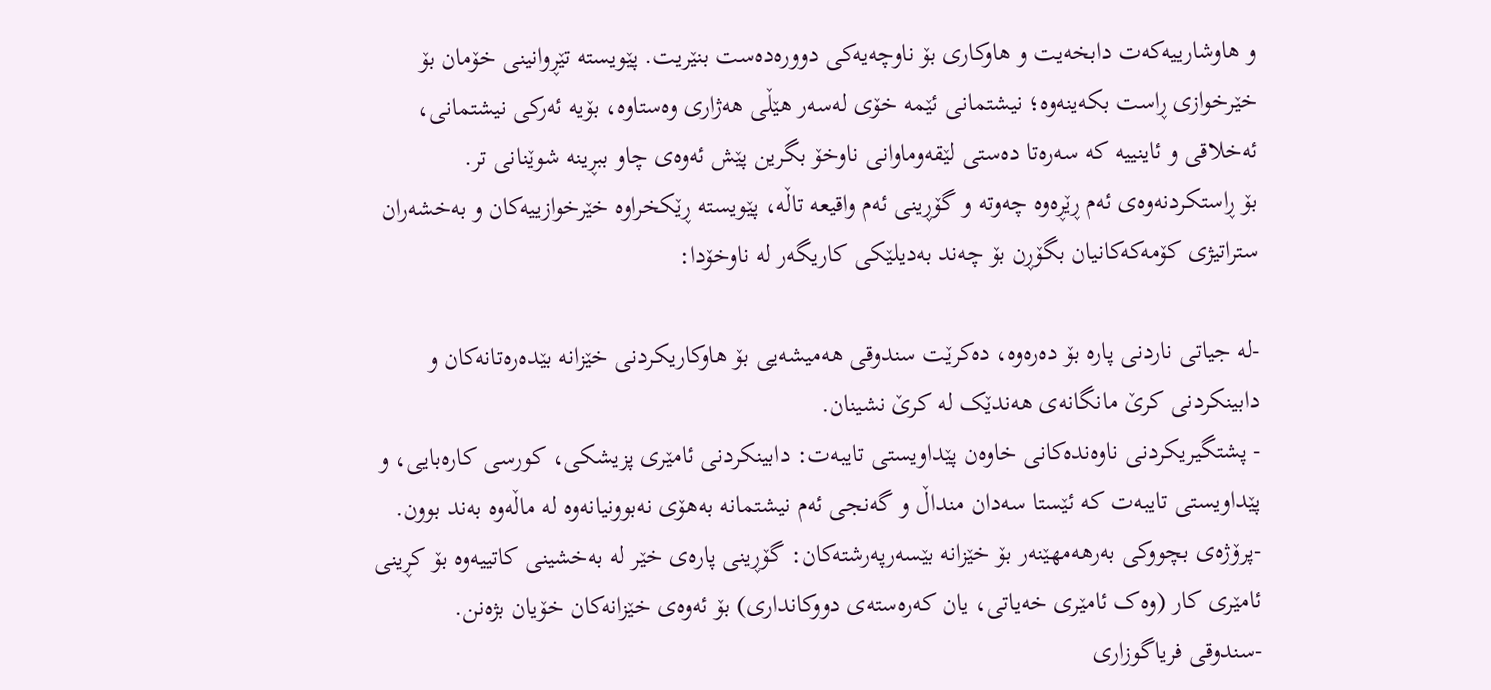و ھاوشارییەکەت دابخەیت و ھاوکاری بۆ ناوچەیەکی دوورەدەست بنێریت. پێویستە تێڕوانینی خۆمان بۆ خێرخوازی ڕاست بکەینەوە؛ نیشتمانی ئێمە خۆی لەسەر ھێڵی ھەژاری وەستاوە، بۆیە ئەرکی نیشتمانی، ئەخلاقی و ئاینییە کە سەرەتا دەستی لێقەوماوانی ناوخۆ بگرین پێش ئەوەی چاو ببڕینە شوێنانی تر.
بۆ ڕاستکردنەوەی ئەم ڕێڕەوە چەوتە و گۆڕینی ئەم واقیعە تاڵە، پێویستە ڕێکخراوە خێرخوازییەکان و بەخشەران ستراتیژی کۆمەکەکانیان بگۆڕن بۆ چەند بەدیلێکی کاریگەر لە ناوخۆدا:

-لە جیاتی ناردنی پارە بۆ دەرەوە، دەکرێت سندوقی ھەمیشەیی بۆ ھاوکاریکردنی خێزانە بێدەرەتانەکان و دابینکردنی کرێ مانگانەی ھەندێک لە کرێ نشینان.
- پشتگیریکردنی ناوەندەکانی خاوەن پێداویستی تایبەت: دابینکردنی ئامێری پزیشکی، کورسی کارەبایی، و پێداویستی تایبەت کە ئێستا سەدان منداڵ و گەنجی ئەم نیشتمانە بەھۆی نەبوونیانەوە لە ماڵەوە بەند بوون.
-پرۆژەی بچووکی بەرھەمھێنەر بۆ خێزانە بێسەرپەرشتەکان: گۆڕینی پارەی خێر لە بەخشینی کاتییەوە بۆ کڕینی ئامێری کار (وەک ئامێری خەیاتی، یان کەرەستەی دووکانداری) بۆ ئەوەی خێزانەکان خۆیان بژەنن.
-سندوقی فریاگوزاری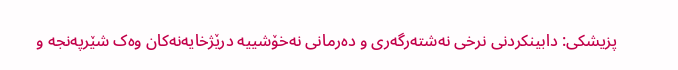پزیشکی: دابینکردنی نرخی نەشتەرگەری و دەرمانی نەخۆشییە درێژخایەنەکان وەک شێرپەنجە و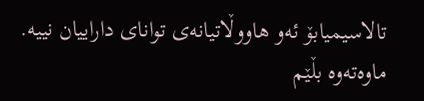تالاسیمیابۆ ئەو ھاووڵاتیانەی توانای داراییان نییە.
ماوەتەوە بڵێم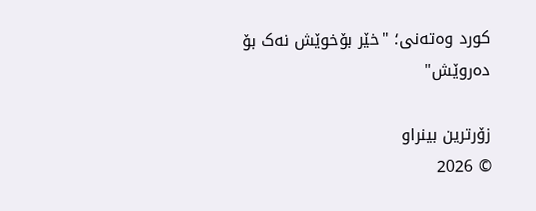کورد وەتەنی؛ "خێر بۆخوێش نەک بۆ دەروێش"

زۆرترین بینراو
© 2026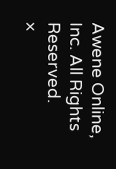Awene Online, Inc. All Rights Reserved.
×